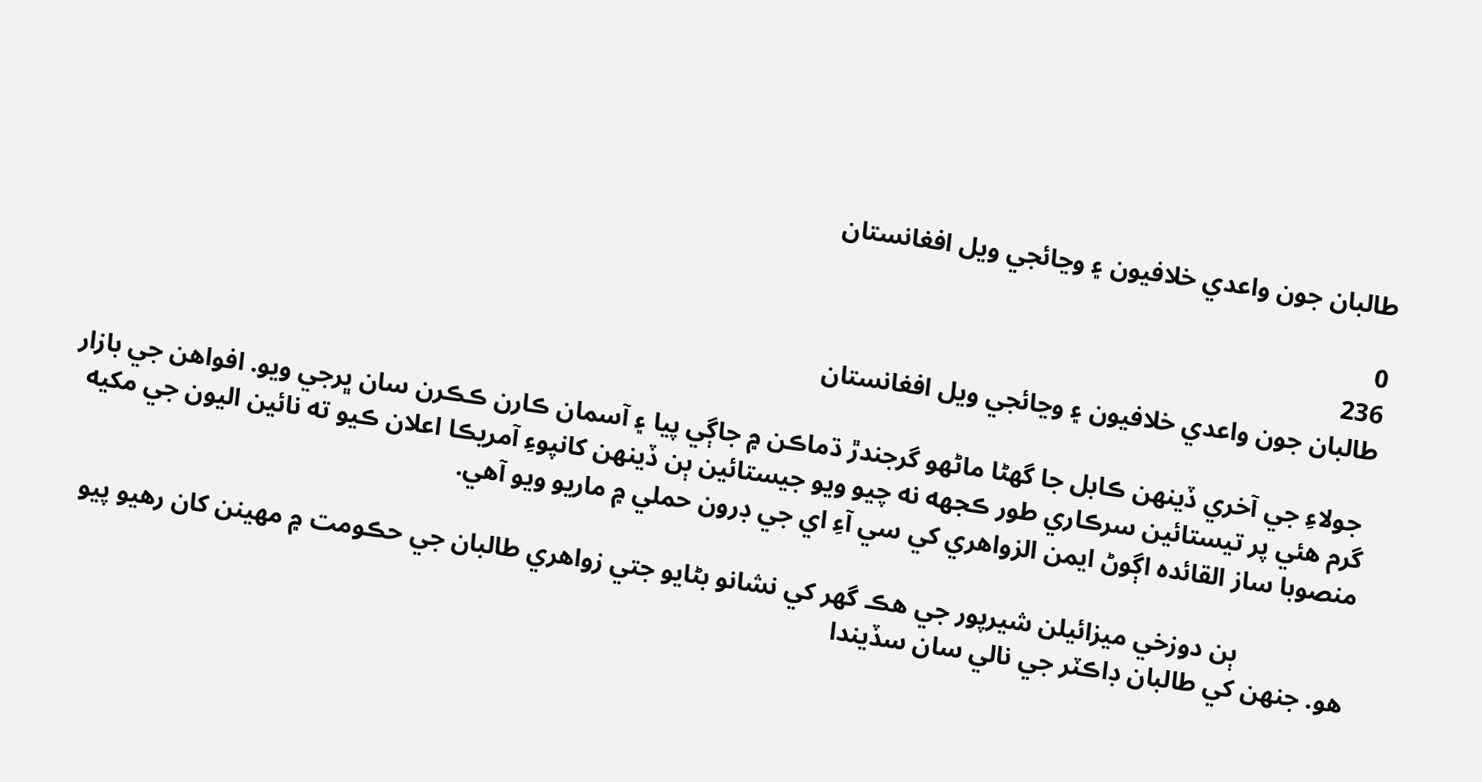طالبان جون واعدي خلافيون ۽ وڃائجي ويل افغانستان

0
236
طالبان جون واعدي خلافيون ۽ وڃائجي ويل افغانستان

 جولاءِ جي آخري ڏينهن ڪابل جا گهڻا ماڻهو گرجندڙ ڌماڪن ۾ جاڳي پيا ۽ آسمان ڪارن ڪڪرن سان ڀرجي ويو. افواهن جي بازار گرم هئي پر تيستائين سرڪاري طور ڪجهه نه چيو ويو جيستائين ٻن ڏينهن کانپوءِ آمريڪا اعلان ڪيو ته نائين اليون جي مکيه منصوبا ساز القائده اڳوڻ ايمن الزواهري کي سي آءِ اي جي ڊرون حملي ۾ ماريو ويو آهي.

                 ٻن دوزخي ميزائيلن شيرپور جي هڪ گهر کي نشانو بڻايو جتي زواهري طالبان جي حڪومت ۾ مهينن کان رهيو پيو هو. جنهن کي طالبان ڊاڪٽر جي نالي سان سڏيندا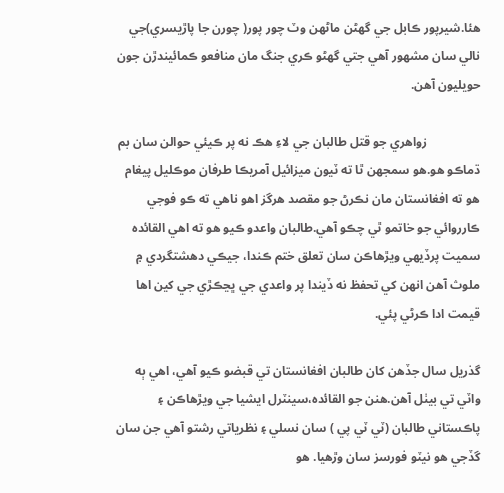هئا.شيرپور ڪابل جي گهڻن ماڻهن وٽ چور پور( چورن جا پاڙيسري)جي نالي سان مشهور آهي جتي گهڻو ڪري جنگ مان منافعو ڪمائيندڙن جون حويليون آهن.

                 زواهري جو قتل طالبان جي لاءِ هڪ نه پر ڪيئي حوالن سان بم ڌماڪو هو.هو سمجهن ٿا ته ٽيون ميزائيل آمريڪا طرفان موڪليل پيغام هو ته افغانستان مان نڪرڻ جو مقصد هرگز اهو ناهي ته ڪو فوجي ڪارروائي جو خاتمو ٿي چڪو آهي.طالبان واعدو ڪيو هو ته اهي القائده سميت پرڏيهي ويڙهاڪن سان تعلق ختم ڪندا، جيڪي دهشتگردي ۾ ملوث آهن انهن کي تحفظ نه ڏيندا پر واعدي جي ڀڃڪڙي جي کين اها قيمت ادا ڪرڻي پئي.

گذريل سال جڏهن کان طالبان افغانستان تي قبضو ڪيو آهي، اهي ٻه واٽي تي بيٺل آهن.هنن جو القائده،سينٽرل ايشيا جي ويڙهاڪن ۽ پاڪستاني طالبان (ٽي ٽي پي ) سان نسلي ۽ نظرياتي رشتو آهي جن سان گڏجي هو نيٽو فورسز سان وڙهيا. هو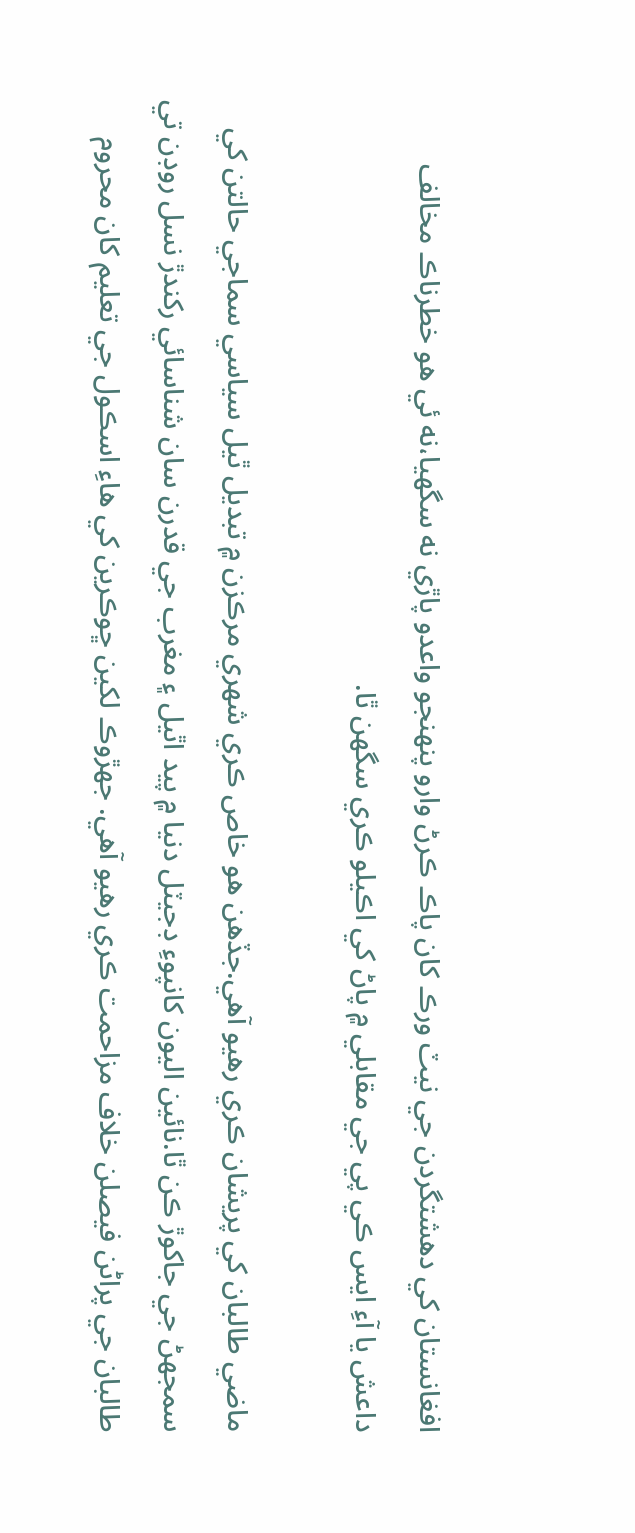افغانستان کي دهشتگردن جي نيٽ ورڪ کان پاڪ ڪرڻ وارو پنهنجو واعدو پاڙي نه سگهيا،نه ئي هو خطرناڪ مخالف داعش يا آءِ ايس ڪي پي جي مقابلي ۾ پاڻ کي اڪيلو ڪري سگهن ٿا.

ماضي طالبان کي پريشان ڪري رهيو آهي.جڏهن هو خاص ڪري شهري مرڪزن ۾ تبديل ٿيل سياسي سماجي حالتن کي سمجهڻ جي جاکوڙ ڪن ٿا.نائين اليون کانپوءِ ڊجيٽل دنيا ۾ پيد اٿيل ۽ مغرب جي قدرن سان شناسائي رکندڙ نسل روڊن تي طالبان جي پراڻن فيصلن خلاف مزاحمت ڪري رهيو آهي. جهڙوڪ لکين ڇوڪرين کي هاءِ اسڪول جي تعليم کان محروم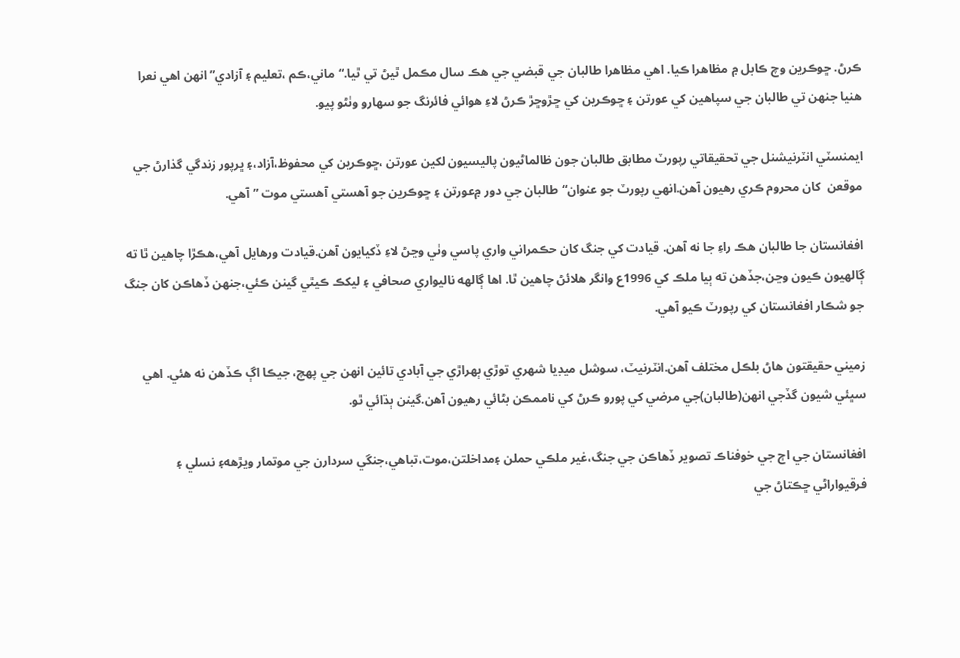ڪرڻ. ڇوڪرين وچ ڪابل ۾ مظاهرا ڪيا. اهي مظاهرا طالبان جي قبضي جي هڪ سال مڪمل ٿيڻ تي ٿيا.“ماني،ڪم ،تعليم ۽ آزادي”انهن اهي نعرا هنيا جنهن تي طالبان جي سپاهين کي عورتن ۽ ڇوڪرين کي ڇڙوڇڙ ڪرڻ لاءِ هوائي فائرنگ جو سهارو وٺڻو پيو.

ايمنسٽي انٽرنيشنل جي تحقيقاتي رپورٽ مطابق طالبان جون ظالماڻيون پاليسيون لکين عورتن ،ڇوڪرين کي محفوظ،آزاد،۽ ڀرپور زندگي گذارڻ جي موقعن  کان محروم ڪري رهيون آهن.انهي رپورٽ جو عنوان“طالبان جي دور ۾عورتن ۽ ڇوڪرين جو آهستي آهستي موت ”آهي.

افغانستان جا طالبان هڪ راءِ جا نه آهن. قيادت کي جنگ کان حڪمراني واري پاسي وٺي وڃڻ لاءِ ڏکيايون آهن.قيادت ورهايل آهي،هڪڙا چاهين ٿا ته ڳالهيون ڪيون وڃن،جڏهن ته ٻيا ملڪ کي 1996ع وانگر هلائڻ چاهين ٿا. اها ڳالهه ناليواري صحافي ۽ ليکڪ ڪيٿي گينن ڪئي،جنهن ڏهاڪن کان جنگ جو شڪار افغانستان کي رپورٽ ڪيو آهي.

زميني حقيقتون هاڻ بلڪل مختلف آهن.انٽرنيٽ، سوشل ميڊيا شهري توڙي ٻهراڙي جي آبادي تائين انهن جي پهچ، جيڪا اڳ ڪڏهن نه هئي. اهي سڀئي شيون گڏجي انهن(طالبان)جي مرضي کي پورو ڪرڻ کي ناممڪن بڻائي رهيون آهن.گينن ٻڌائي ٿو.

افغانستان جي اڄ جي خوفناڪ تصوير ڏهاڪن جي جنگ،غير ملڪي حملن ۽مداخلتن،موت،تباهي،جنگي سردارن جي موتمار ويڙهه۽ نسلي ۽ فرقيواراڻي ڇڪتاڻ جي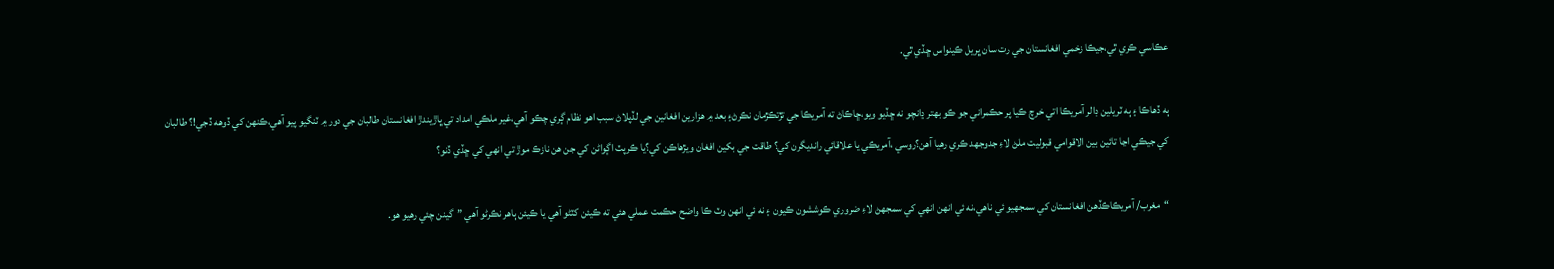عڪاسي ڪري ٿي،جيڪا زخمي افغانستان جي رت سان ڀريل ڪينواس ڇڏي ٿي.

ٻه ڏهاڪا ۽ ٻه ٽريلين ڊالر آمريڪا اتي خرچ ڪيا پر حڪمراني جو ڪو بهتر ڍانچو نه ڇڏيو ويو،ڇاڪاڻ ته آمريڪا جي تڙتڪڙمان نڪرڻ۽ بعد ۾ هزارين افغانين جي لڏپلاڻ سبب اهو نظام ڳري چڪو آهي،غير ملڪي امداد تي ڀاڙيندڙ افغانستان طالبان جي دور ۾ ٽنگيو پيو آهي،ڪنهن کي ڏوهه ڏجي!؟ طالبان کي جيڪي اڃا تائين بين الاقوامي قبوليت ملڻ لاءِ جدوجهد ڪري رهيا آهن؟روسي ،آمريڪي يا علاقائي رانديگرن کي؟ طاقت جي بکين افغان ويڙهاڪن کي؟يا ڪرپٽ اڳواڻن کي جن هن نازڪ موڙ تي انهي کي ڇڏي ڏنو؟

“مغرب/ آمريڪاڪڏهن افغانستان کي سمجهيو ئي ناهي،نه ئي انهن انهي کي سمجهڻ لاءِ ضروري ڪوششون ڪيون ۽ نه ئي انهن وٽ ڪا واضح حڪمت عملي هئي ته ڪيئن کٽڻو آهي يا ڪيئن ٻاهر نڪرڻو آهي ”گينن چئي رهيو هو.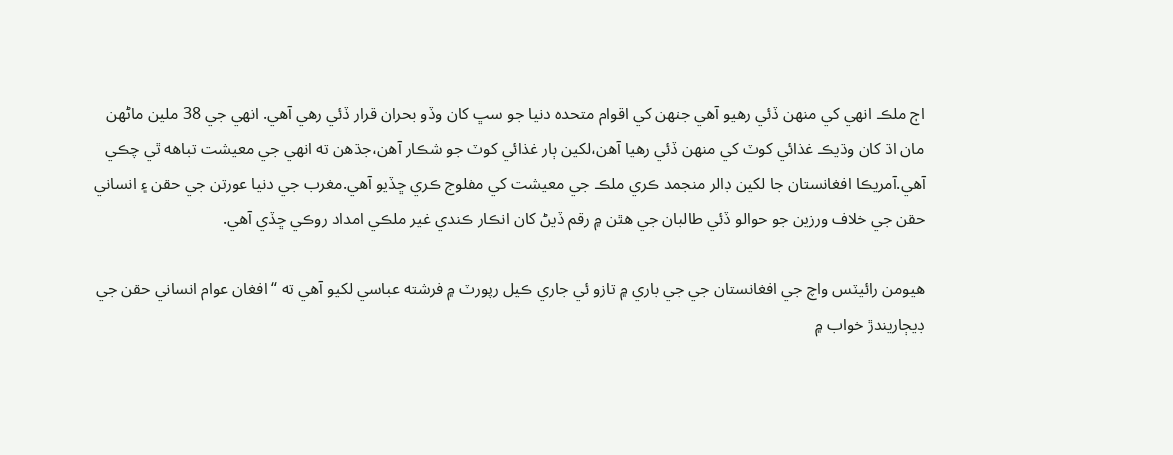اڄ ملڪ انهي کي منهن ڏئي رهيو آهي جنهن کي اقوام متحده دنيا جو سڀ کان وڏو بحران قرار ڏئي رهي آهي. انهي جي 38 ملين ماڻهن مان اڌ کان وڌيڪ غذائي کوٽ کي منهن ڏئي رهيا آهن،لکين ٻار غذائي کوٽ جو شڪار آهن،جڌهن ته انهي جي معيشت تباهه ٿي چڪي آهي.آمريڪا افغانستان جا لکين ڊالر منجمد ڪري ملڪ جي معيشت کي مفلوج ڪري ڇڏيو آهي.مغرب جي دنيا عورتن جي حقن ۽ انساني حقن جي خلاف ورزين جو حوالو ڏئي طالبان جي هٿن ۾ رقم ڏيڻ کان انڪار ڪندي غير ملڪي امداد روڪي ڇڏي آهي.

هيومن رائيٽس واچ جي افغانستان جي جي باري ۾ تازو ئي جاري ڪيل رپورٽ ۾ فرشته عباسي لکيو آهي ته “افغان عوام انساني حقن جي ڊيڄاريندڙ خواب ۾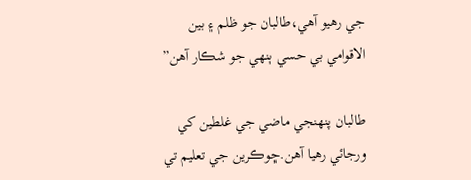جي رهيو آهي،طالبان جو ظلم ۽ بين الاقوامي بي حسي ٻنهي جو شڪار آهن”

طالبان پنهنجي ماضي جي غلطين کي ورجائي رهيا آهن.ڇوڪرين جي تعليم تي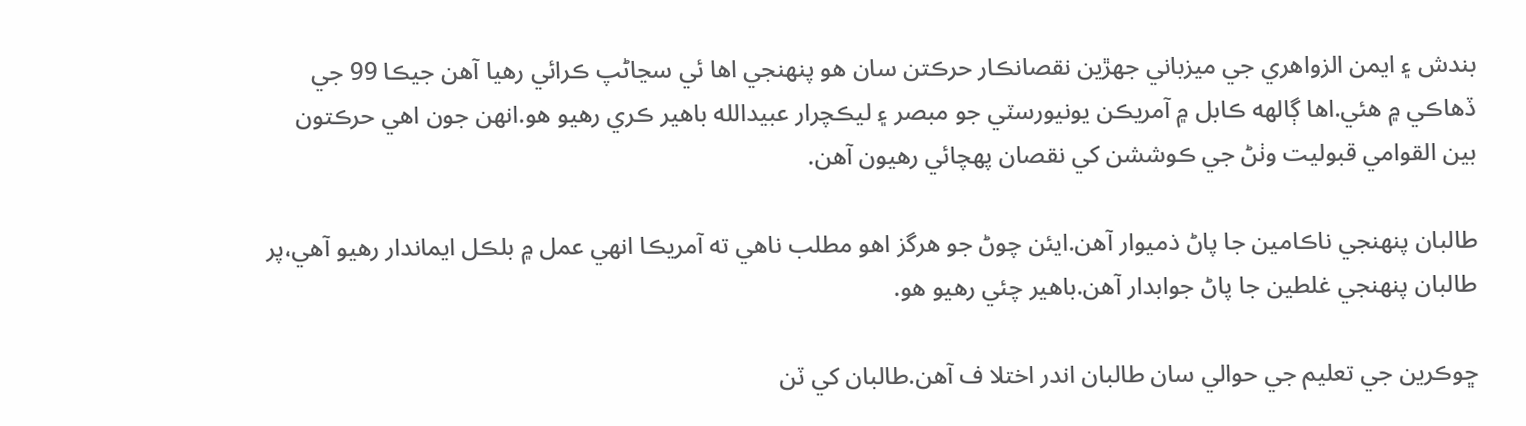بندش ۽ ايمن الزواهري جي ميزباني جهڙين نقصانڪار حرڪتن سان هو پنهنجي اها ئي سڃاڻپ ڪرائي رهيا آهن جيڪا 99 جي ڏهاڪي ۾ هئي.اها ڳالهه ڪابل ۾ آمريڪن يونيورسٽي جو مبصر ۽ ليڪچرار عبيدالله باهير ڪري رهيو هو.انهن جون اهي حرڪتون بين القوامي قبوليت وٺڻ جي ڪوششن کي نقصان پهچائي رهيون آهن.

طالبان پنهنجي ناڪامين جا پاڻ ذميوار آهن.ايئن چوڻ جو هرگز اهو مطلب ناهي ته آمريڪا انهي عمل ۾ بلڪل ايماندار رهيو آهي،پر طالبان پنهنجي غلطين جا پاڻ جوابدار آهن.باهير چئي رهيو هو.

ڇوڪرين جي تعليم جي حوالي سان طالبان اندر اختلا ف آهن.طالبان کي ٽن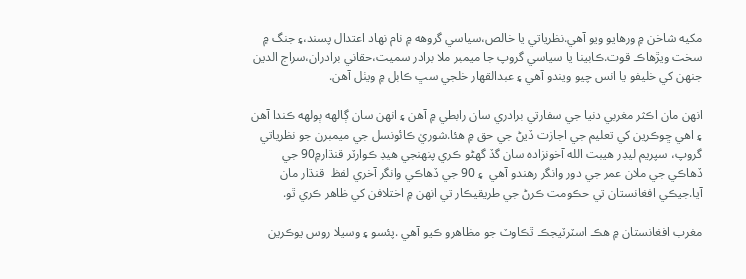مکيه شاخن ۾ ورهايو ويو آهي.نظرياتي يا خالص،سياسي گروهه ۾ نام نهاد اعتدال پسند،۽ جنگ ۾ سخت ويڙهاڪ قوت.ڪابينا يا سياسي گروپ جا ميمبر ملا برادر سميت،حقاني برادران،سراج الدين  جنهن کي خليفو يا انس چيو ويندو آهي ۽ عبدالقهار خلجي سڀ ڪابل ۾ ويٺل آهن.

انهن مان اڪثر مغربي دنيا جي سفارتي برادري سان رابطي ۾ آهن ۽ انهن سان ڳالهه ٻولهه ڪندا آهن ۽ اهي ڇوڪرين کي تعليم جي اجازت ڏيڻ جي حق ۾ هئا.شوريٰ ڪائونسل جي ميمبرن جو نظرياتي گروپ، سپريم ليڊر هيبت الله آخونزاده سان گڏ گهڻو ڪري پنهنجي هيڊ ڪوارٽر قنڌار۾90 جي ڏهاڪي جي ملان عمر جي دور وانگر رهندو آهي  ۽ 90 جي ڏهاڪي وانگر آخري لفظ  قنڌار مان آيا.جيڪي افغانستان تي حڪومت ڪرڻ جي طريقيڪار تي انهن ۾ اختلافن کي ظاهر ڪري ٿو.

مغرب افغانستان ۾ هڪ اسٽرٽيجڪ ٿڪاوٽ جو مظاهرو ڪيو آهي .پئسو ۽ وسيلا روس يوڪرين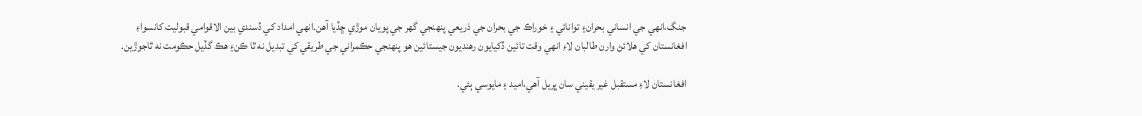جنگ،انهي جي انساني بحران۽ توانائي ۽ خوراڪ جي بحران جي ذريعي پنهنجي گهر جي پويان موڙي ڇڏيا آهن.انهي امداد کي ڏسندي بين الاقوامي قبوليت کانسواءِ افغانستان کي هلائڻ وارن طالبان لاءِ انهي وقت تائين ڏکيايون رهنديون جيستائين هو پنهنجي حڪمراني جي طريقي کي تبديل نه ٿا ڪن۽ هڪ گڏيل حڪومت نه ٿاجوڙين.

افغانستان لاءِ مستقبل غير يقيني سان ڀريل آهي،اميد ۽ مايوسي ٻئي.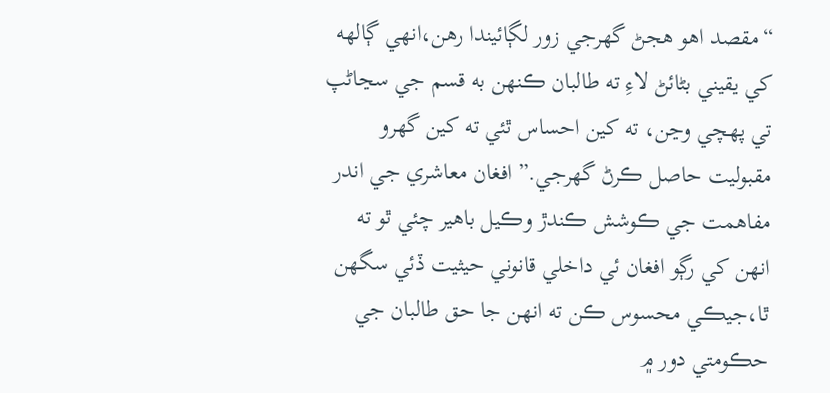“مقصد اهو هجڻ گهرجي زور لڳائيندا رهن،انهي ڳالهه کي يقيني بڻائڻ لاءِ ته طالبان ڪنهن به قسم جي سڃاڻپ  تي پهچي وڃن، ته کين احساس ٿئي ته کين گهرو مقبوليت حاصل ڪرڻ گهرجي.” افغان معاشري جي اندر مفاهمت جي ڪوشش ڪندڙ وڪيل باهير چئي ٿو ته انهن کي رڳو افغان ئي داخلي قانوني حيثيت ڏئي سگهن ٿا،جيڪي محسوس ڪن ته انهن جا حق طالبان جي حڪومتي دور ۾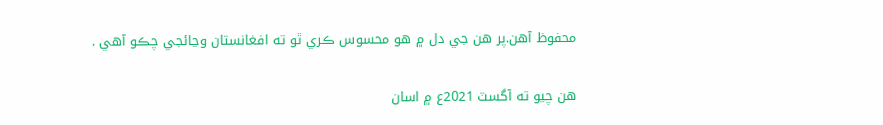محفوظ آهن.پر هن جي دل ۾ هو محسوس ڪري ٿو ته افغانستان وڃائجي چڪو آهي .

هن چيو ته آگسٽ 2021ع ۾ اسان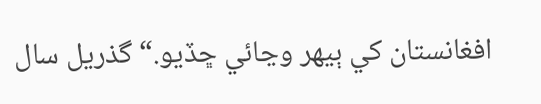افغانستان کي ٻيهر وڃائي ڇڏيو.“گذريل سال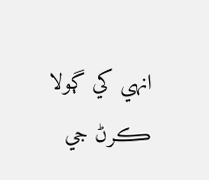انهي کي ڳولا ڪرڻ جي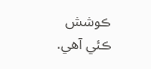ڪوشش ڪئي آهي.